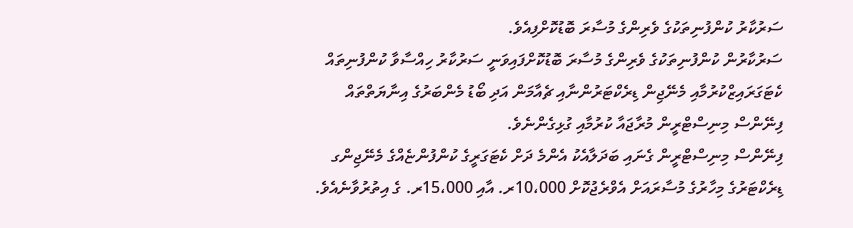ސަރުކާރު ކުންފުނިތަކުގެ ވެރިންގެ މުސާރަ ބޮޑުކޮށްފިއެވެ.
ސަރުކާރުން ކުންފުނިތަކުގެ ވެރިންގެ މުސާރަ ބޮޑުކޮށްފައިވަނީ ސަރުކާރު ހިއްސާވާ ކުންފުނިތައް ކެޓަގަރައިޒްކުރުމާއި މެނޭޖިން ޑިރެކްޓަރުންނާއި ޗެއާމަން އަދި ބޯޑު މެންބަރުގެ އިނާޔަތްތައް ފިނޭންސް މިނިސްޓްރީން މުރާޖައާ ކުރުމާއި ގުޅިގެންނެވެ.
ފިނޭންސް މިނިސްޓްރީން ގެނައި ބަދަލާއެކު އެންމެ ދަށް ކެޓަގަރީގެ ކުންފުންޏެއްގެ މެނޭޖިންގ ޑިރެކްޓަރުގެ މިހާރުގެ މުސާރައަށް އެވްރެޖުކޮށް 10،000ރ. އާއި 15،000ރ. ގެ އިތުރުވާނެއެވެ.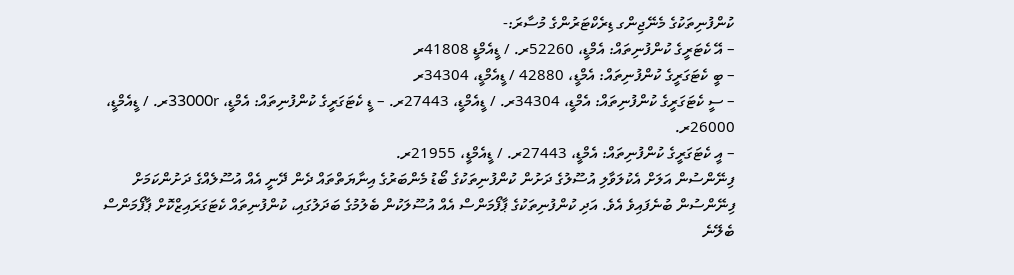ކުންފުނިތަކުގެ މެނޭޖިންގ ޑިރެކްޓަރުންގެ މުސާރަ:-
– އޭ ކެޓަރީގެ ކުންފުނިތައް: އެމްޑީ، 52260ރ. / ޑީއެމްޑީ 41808ރ
– ބީ ކެޓަގަރީގެ ކުންފުނިތައް: އެމްޑީ، 42880 / ޑީއެމްޑީ، 34304ރ
– ސީ ކެޓަގަރީގެ ކުންފުނިތައް: އެމްޑީ، 34304ރ. / ޑީއެމްޑީ، 27443ރ. – ޑީ ކެޓަގަރީގެ ކުންފުނިތައް: އެމްޑީ، 33000rރ. / ޑީއެމްޑީ، 26000ރ.
– އީ ކެޓަގަރީގެ ކުންފުނިތައް: އެމްޑީ، 27443ރ. / ޑީއެމްޑީ، 21955ރ.
ފިނޭންސުން އަލަށް އެކުލަވާލި އުސޫލުގެ ދަށުން ކުންފުނިތަކުގެ ބޯޑު މެންބަރުގެ އިނާޔަތްތައް ދެން ދޭނީ އެއް އުސޫލެއްގެ ދަށުންކަމަށް ފިނޭންސުން ބުނެފައިވެ އެވެ. އަދި ކުންފުނިތަކުގެ ޕާފޯމަންސް އެއް އުސޫލަކުން ބެލުމުގެ ބަދަލުގައި، ކުންފުނިތައް ކެޓަގަރައިޒްކޮށް ޕާފޯމަންސް ބެލޭނެ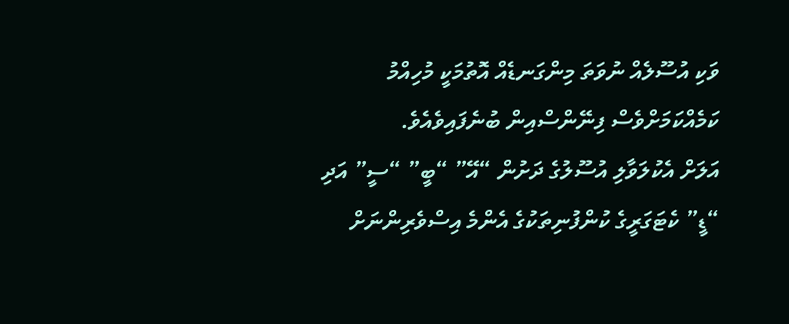ވަކި އުސޫލެއް ނުވަތަ މިންގަނޑެއް އޮތުމަކީ މުހިއްމު ކަމެއްކަމަށްވެސް ފިނޭންސްއިން ބުނެފައިވެއެވެ.
އަލަށް އެކުލަވާލި އުސޫލުގެ ދަށުން “އޭ” “ބީ” “ސީ” އަދި “ޑީ” ކެޓަގަރީގެ ކުންފުނިތަކުގެ އެންމެ އިސްވެރިންނަށް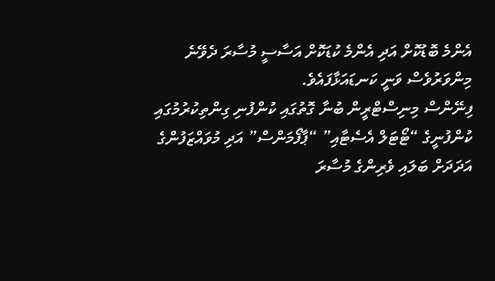އެންމެ ބޮޑުކޮށް އަދި އެންމެ ކުޑަކޮށް އަސާސީ މުސާރަ ދެވޭނެ މިންވަރުވެސް ވަނީ ކަނޑައަޅާފައެވެ.
ފިނޭންސް މިނިސްޓްރީން ބުނާ ގޮތުގައި ކުންފުނި ގިންތިކުރުމުގައި ކުންފުނީގެ “ޓޯޓަލް އެސެޓާއި” “ޕާފޯމަންސް” އަދި މުވައްޒަފުންގެ އަދަދަށް ބަލައި ވެރިންގެ މުސާރަ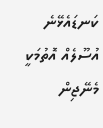ކަނޑައެޅޭނެ އުސޫލެއް އޮތުމަކީ މެނޭޖިން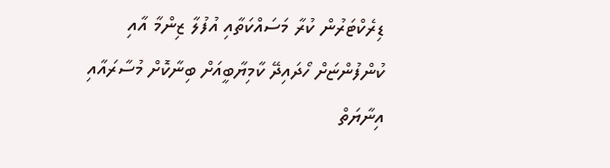ޑިރެކްޓަރުން ކުރާ މަސައްކަތާއި އުފުލާ ޒިންމާ އާއި ކުންފުންޏަށް ހޯދައިދޭ ކާމިޔާބީއަށް ބިނާކޮށް މުސާރައާއި އިނާޔަތް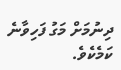ދިނުމަށް މަގު ފަހިވާނެ ކަމެކެވެ.